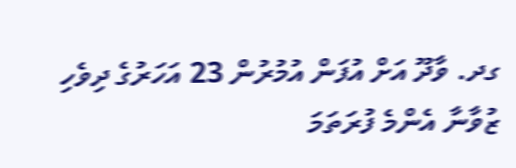ގދ. ވާދޫ އަށް އުފަން އުމުރުން 23 އަހަރުގެ ދިވެހި ޒުވާނާ އެންމެ ފުރަތަމަ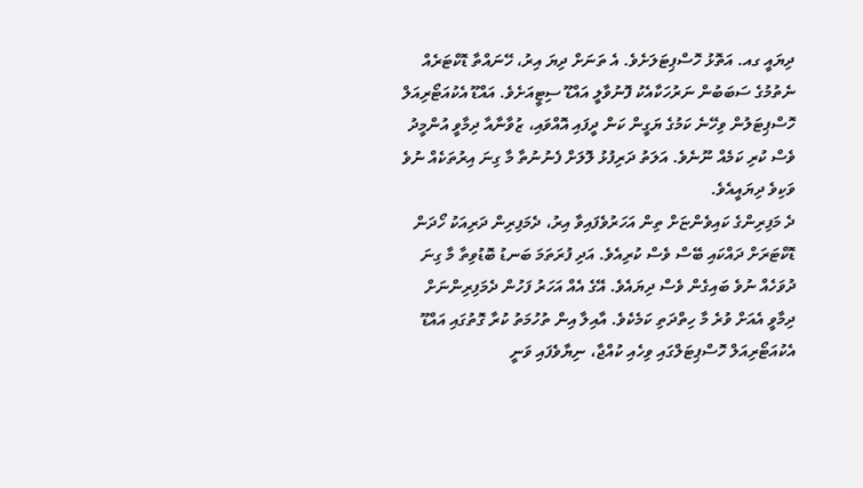ދިޔައީ ގއ. އަތޮޅު ހޮސްޕިޓަލަށެވެ. އެ ތަނަށް ދިޔަ އިރު، ހޭނައްތާ ޑޮކްޓަރެއް ނެތުމުގެ ސަބަބުން ނަރުހަކާއެކު ފޮނުވާލީ އައްޑޫ ސިޓީއަށެވެ. އައްޑޫ އެކުއަޓޯރިއަލް ހޮސްޕިޓަލުން ވިހޭނެ ކަމުގެ ޔަގީން ކަން ދީފައި އޮއްވައި، ޒުވާނާއާ ދިމާވީ އުންމީދު ވެސް ކުރި ކަމެއް ނޫނެވެ. އަލަތު ދަރިފުޅު ލޮލަށް ފެނުނުތާ މާ ގިނަ އިރުތަކެއް ނުވެ ވަކިވެ ދިޔައީއެވެ.
ދެ މަފިރިންގެ ކައިވެންޏަށް ތިން އަހަރުވެފައިވާ އިރު، ދެމަފިރިން ދަރިއަކު ހޯދަން ޑޮކްޓަރަށް ދައްކައި ބޭސް ވެސް ކުރިއެވެ. އަދި ފުރަތަމަ ބަނޑު ބޮޑުވިތާ މާ ގިނަ ދުވަހެއް ނުވެ ބައިގެން ވެސް ދިޔައެވެ. އޭގެ އެއް އަހަރު ފަހުން ދެމަފިރިންނަށް ދިމާވީ އެއަށް ވުރެ މާ ހިތްދަތި ކަމެކެވެ. އާއިލާ އިން ތުހުމަތު ކުރާ ގޮތުގައި އައްޑޫ އެކުއަޓޯރިއަލް ހޮސްޕިޓަލްގައި ވިހެއި ކުއްޖާ، ނިޔާވެފައި ވަނީ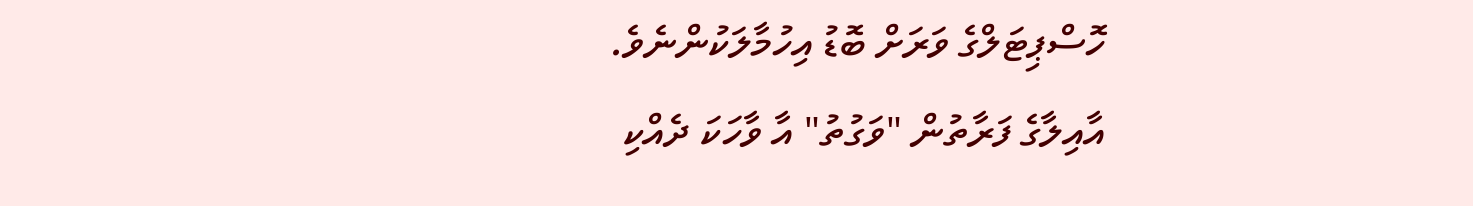ހޮސްޕިޓަލްގެ ވަރަށް ބޮޑު އިހުމާލަކުންނެވެ.
އާއިލާގެ ފަރާތުން "ވަގުތު" އާ ވާހަކަ ދެއްކި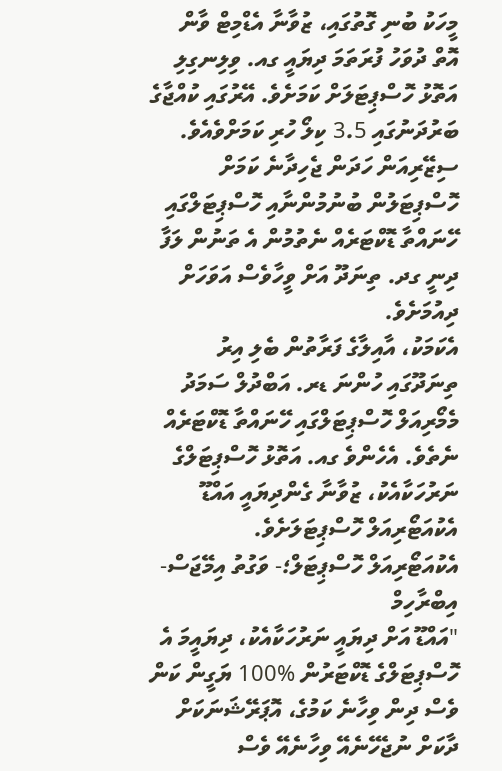މީހަކު ބުނި ގޮތުގައި، ޒުވާނާ އެޑްމިޓް ވާން އޮތް ދުވަހު ފުރަތަމަ ދިޔައީ ގއ. ވިލިނގިލި އަތޮޅު ހޮސްޕިޓަލަށް ކަމަށެވެ. އޭރުގައި ކުއްޖާގެ ބަރުދަނުގައި 3.5 ކިލޯ ހުރި ކަމަށްވެއެވެ. ސިޒޭރިއަން ހަދަން ޖެހިދާނެ ކަމަށް ހޮސްޕިޓަލުން ބުނުމުންނާއި ހޮސްޕިޓަލްގައި ހޭނައްތާ ޑޮކްޓަރެއް ނެތުމުން އެ ތަނުން ލަފާ ދިނީ ގދ. ތިނަދޫ އަށް ވީހާވެސް އަވަހަށް ދިއުމަށެވެ.
އެކަމަކު، އާއިލާގެ ފަރާތުން ބެލި އިރު ތިނަދޫގައި ހުންނަ ޑރ. އަބްދުލް ސަމަދު މެމޯރިއަލް ހޮސްޕިޓަލްގައި ހޭނައްތާ ޑޮކްޓަރެއް ނެތެވެ. އެހެންވެ ގއ. އަތޮޅު ހޮސްޕިޓަލްގެ ނަރުހަކާއެކު، ޒުވާނާ ގެންދިޔައީ އައްޑޫ އެކުއަޓޯރިއަލް ހޮސްޕިޓަލަށެވެ.
އެކުއަޓޯރިއަލް ހޮސްޕިޓަލް؛- ވަގުތު އިމޭޖަސް- އިބްރާހިމް
"އައްޑޫ އަށް ދިޔައީ ނަރުހަކާއެކު، ދިޔައީމަ އެ ހޮސްޕިޓަލްގެ ޑޮކްޓަރުން %100 ޔަގީން ކަން ވެސް ދިން ވިހާނެ ކަމުގެ، އޮޕަރޭޝަނަކަށް ދާކަށް ނުޖެހޭނެއޭ ވިހާނެއޭ ވެސް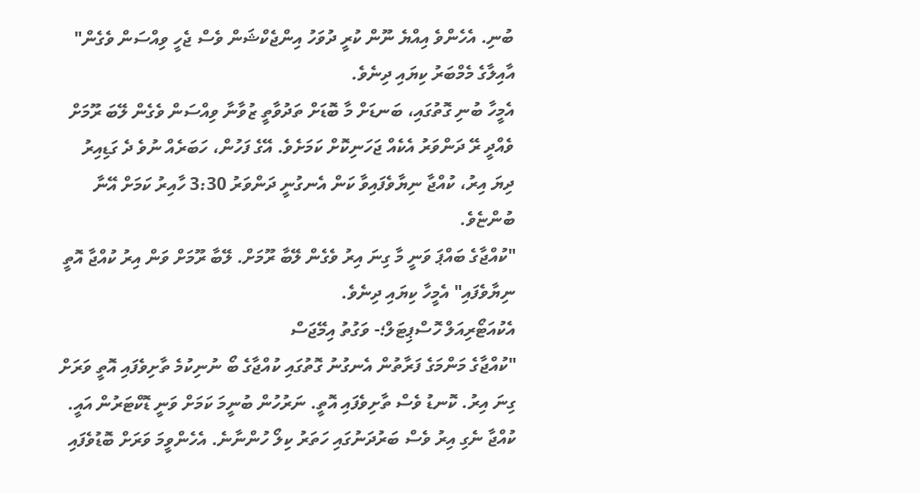ބުނި. އެހެންވެ އިއްޔެ ނޫން ކުރީ ދުވަހު އިންޖެކްޝަން ވެސް ޖެހީ ވިއްސަން ވެގެން" އާއިލާގެ މެމްބަރު ކިޔައި ދިނެވެ.
އެމީހާ ބުނި ގޮތުގައި، ބަނޑަށް މާ ބޮޑަށް ތަދުވާތީ ޒުވާނާ ވިއްސަން ވެގެން ލޭބަ ރޫމަށް ވެއްދީ ރޭ ދަންވަރު އެކެއް ޖަހަނިކޮށް ކަމަށެވެ. އޭގެ ފަހުން، ހަބަރެއް ނުވެ ދެ ގަޑިއިރު ދިޔަ އިރު، ކުއްޖާ ނިޔާވެފައިވާ ކަން އެނގުނީ ދަންވަރު 3:30 ހާއިރު ކަމަށް އޭނާ ބުންޏެވެ.
"ކުއްޖާގެ ބައްޕަ ވަނީ މާ ގިނަ އިރު ވެގެން ލޭބާ ރޫމަށް. ލޭބާ ރޫމަށް ވަން އިރު ކުއްޖާ އޮތީ ނިޔާވެފައި" އެމީހާ ކިޔައި ދިނެވެ.
އެކުއަޓޯރިއަލް ހޮސްޕިޓަލް؛- ވަގުތު އިމޭޖަސް
"ކުއްޖާގެ މަންމަގެ ފަރާތުން އެނގުނު ގޮތުގައި ކުއްޖާގެ ބޯ ނުނިކުމެ ތާށިވެފައި އޮތީ ވަރަށް ގިނަ އިރު. ކޮނޑު ވެސް ތާށިވެފައި އޮތީ. ނަރުހުން ބުނީމަ ކަމަށް ވަނީ ޑޮކްޓަރުން އައީ. ކުއްޖާ ނެގި އިރު ވެސް ބަރުދަނުގައި ހަތަރު ކިލޯ ހުންނާނެ. އެހެންވީމަ ވަރަށް ބޮޑުވެފައި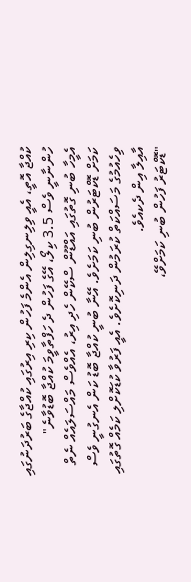ކުއްޖާ އޮތީ، އެއީ ވިލިނގިލިން އެންމެ ފަހުން ކިރި އިރުގައި ކުއްޖާގެ ބަރުދަނުގައި ހުންނާނީ ވެސް 3.5 ކިލޯ، އޭގެ ފަހުން ދެ ހަފްތާވީމަ ކުއްޖާ ބޮޑުވާނެ"
އެމީހާ ބުނި ގޮތުގައި އައްޑޫން ސްކޭން ހެދި އިރު، އެއްވެސް މައްސަލައެއް ނެތް ކަމަށް ޑޮކްޓަރުން ބުނި ކަމަށެވެ. އޭނާ ބުނީ ކުއްޖާ ބޮޑު ކަން އެނގުނީ ވެސް ވިހެއުމުގެ މަސައްކަތް ކުރަމުން ދަނިކޮށެވެ. އެއީ ފަރުވާ ކުޑަކޮށްލި ކަމެއް ގޮތުގައި އާއިލާ އިން ދެކއެވެ.
"ޑޮކްޓަރު ފަހުން ބުނި ކަމަށްވޭ،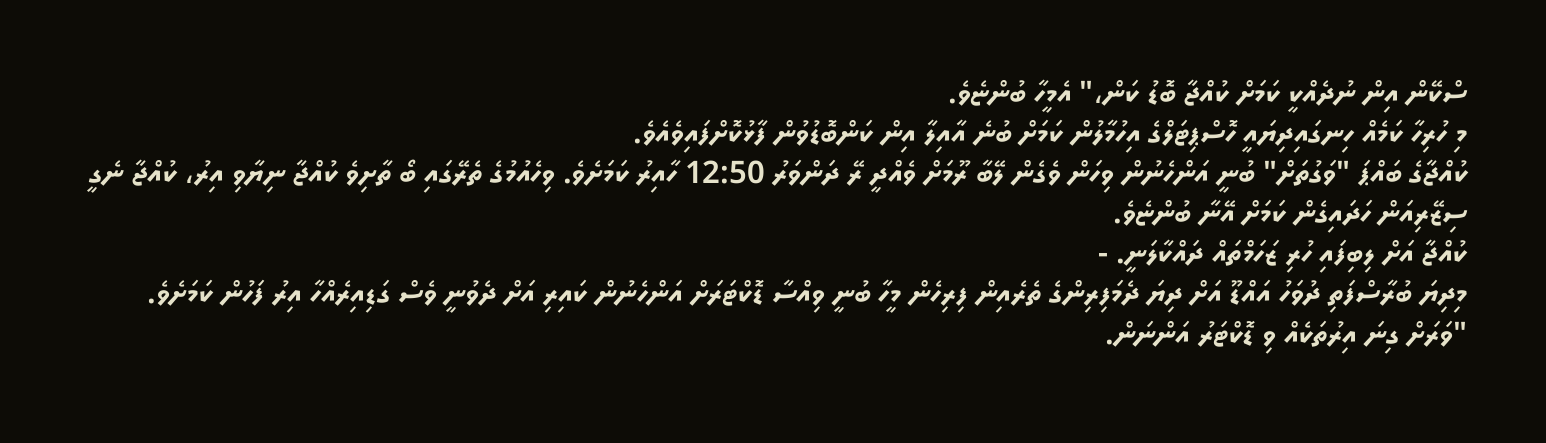ސްކޭން އިން ނުދެއްކީ ކަމަށް ކުއްޖާ ބޮޑު ކަން،" އެމީހާ ބުންޏެވެ.
މި ހުރިހާ ކަމެއް ހިނގައިދިޔައީ ހޮސްޕިޓަލްގެ އިހުމާލުން ކަމަށް ބުނެ އާއިލާ އިން ކަންބޮޑުވުން ފާޅުކޮށްފައިވެއެވެ.
ކުއްޖާގެ ބައްޕަ "ވަގުތަށް" ބުނީ އަންހެނުން ވިހަން ވެގެން ލޭބާ ރޫމަށް ވެއްދީ ރޭ ދަންވަރު 12:50 ހާއިރު ކަމަށެވެ. ވިހެއުމުގެ ތެރޭގައި ބޯ ތާށިވެ ކުއްޖާ ނިޔާވި އިރު، ކުއްޖާ ނެގީ ސިޒޭރިއަން ހަދައިގެން ކަމަށް އޭނާ ބުންޏެވެ.
ކުއްޖާ އަށް ލިބިފައި ހުރި ޒަހަމްތައް ދައްކާލަނީ. -
މިދިޔަ ބުރާސްފަތި ދުވަހު އައްޑޫ އަށް ދިޔަ ދެމަފިރިންގެ ތެރެއިން ފިރިހެން މީހާ ބުނީ ވިއްސާ ޑޮކްޓަރަށް އަންހެނުން ކައިރި އަށް ދެވުނީ ވެސް ގަޑިއިރެއްހާ އިރު ފަހުން ކަމަށެވެ.
"ވަރަށް ގިނަ އިރުތަކެއް ވި ޑޮކްޓަރު އަންނަން.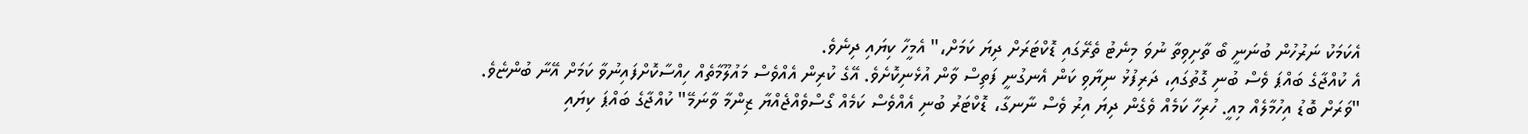އެކަމަކު ނަރުހުން ބުނަނީ ބޯ ތާށިވިތާ ނުވަ މިނެޓު ތެރޭގައި ޑޮކްޓަރަށް ދިޔަ ކަމަށް،" އެމީހާ ކިޔައި ދިނެވެ.
އެ ކުއްޖާގެ ބައްޕަ ވެސް ބުނި ގޮތުގައި، ދަރިފުޅު ނިޔާވި ކަން އެނގުނީ ފަތިސް ވާން އުޅެނިކޮށެވެ. އޭގެ ކުރިން އެއްވެސް މައުލޫމާތެއް ހިއްސާކޮށްފައިނުވާ ކަމަށް އޭނާ ބުންޏެވެ.
"ވަރަށް ބޮޑު އިހުމާލެއް މިއީ. ހުރިހާ ކަމެއް ވެގެން ދިޔަ އިރު ވެސް ނާނގާ، ޑޮކްޓަރު ބުނި އެއްވެސް ކަމެއް ގޯސްވެއްޖެއްޔާ ޒިންމާ ވާނަމޭ" ކުއްޖާގެ ބައްޕަ ކިޔައި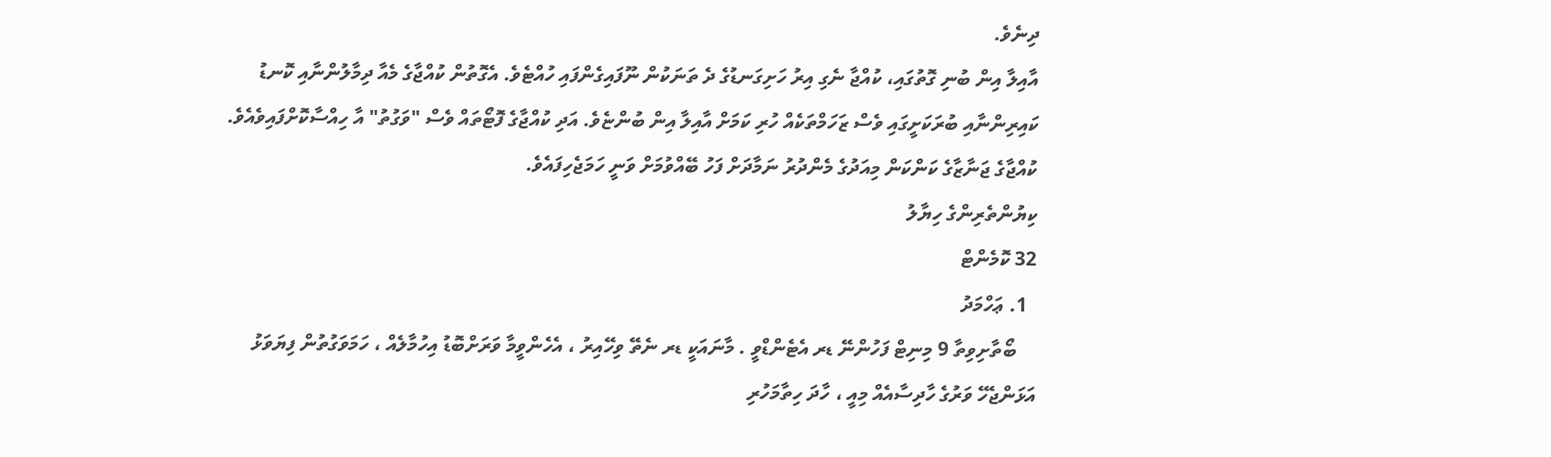ދިނެވެ.
އާއިލާ އިން ބުނި ގޮތުގައި، ކުއްޖާ ނެގި އިރު ހަށިގަނޑުގެ ދެ ތަނަކުން ނޫފައިގެންފައި ހުއްޓެވެ. އެގޮތުން ކުއްޖާގެ މެއާ ދިމާލުންނާއި ކޮނޑު ކައިރިންނާއި ބުރަކަށީގައި ވެސް ޒަހަމްތަކެއް ހުރި ކަމަށް އާއިލާ އިން ބުންޏެވެ. އަދި ކުއްޖާގެ ފޮޓޯތައް ވެސް "ވަގުތު" އާ ހިއްސާކޮށްފައިވެއެވެ.
ކުއްޖާގެ ޖަނާޒާގެ ކަންކަން މިއަދުގެ މެންދުރު ނަމާދަށް ފަހު ބޭއްވުމަށް ވަނީ ހަމަޖެހިފައެވެ.
ކިޔުންތެރިންގެ ހިޔާލު
32 ކޮމެންޓް
  1. ޢަހްމަދު
    ބޯތާށިވިތާ 9 މިނިޓް ފަހުންނޭ ޑރ އެޓެންޑްވީ . މާނައަކީ ޑރ ނެތޭ ވިހޭއިރު ، އެހެންވީމާ ވަރަށްބޮޑު އިހުމާލެއް ، ހަމަވަގުތުން ފިޔަވަޅު އަޅަންޖެހޭ ވަރުގެ ހާދިސާއެއް މިއީ ، ހާދަ ހިތާމަހުރި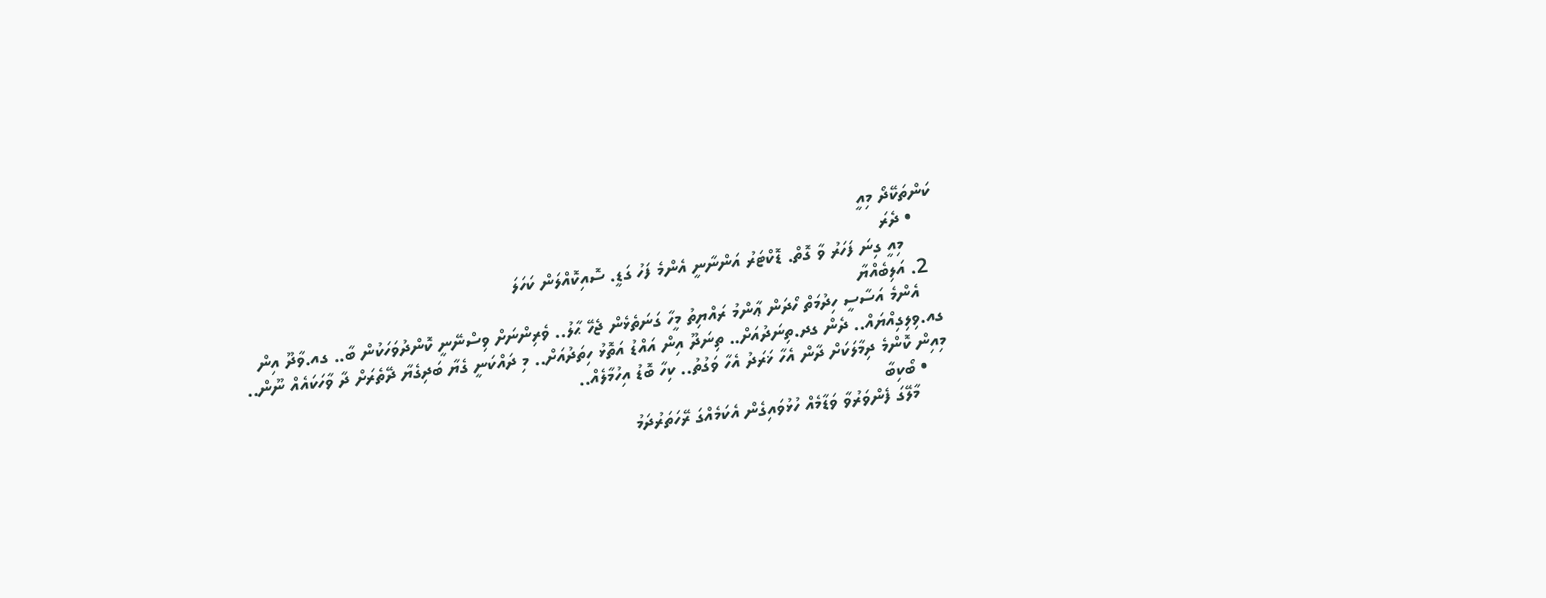ކަންތަކޭދޯ މިއީ
    • ދެރަ
      މިއީ ގިނަ ފަހަރު ވާ ގޮތް. ޑޮކްޓަރު އަންނާނީ އެންމެ ފަހު ގަޑީ. ސޮއިކޮއްލަން ކަހަލަ
  2. އަލިބެއްޔާ
    އެންމެ އަސާސީ ހިދުމަތް ހޯދަން ޢާންމު ރައްޔިތު މީހާ ގަނަތެޅެން ޖެހޭ ޙާލު.. ވެރިންނަށް ވިސްނޭނީ ކޮންދުވަހަކުން ބާ.. ގއ.ވާދޫ އިން ގއ.ވިލިގިއްޔައް.. ދެން ގދ.ތިނަދުއަށް.. ތިނަދޫ އިން އައްޑު އަތޮޅު ހިތަދުއަށް.. މި ދައްކަނީ ގެޔާ ބަދިގެޔާ ދޭތެރަށް ދާ ވާހަކައެއް ނޫން.. މިއިން ކޮންމެ ދިމާލަކަށް ދާން އެހާ ޚަރަދު އެހާ ވަގުތު.. ކިހާ ބޮޑު އިހުމާލެއް..
    • ބޯކިބާ
      މާލޭގަ ފެންވަރުވާ ވަޑާމެއް ހުޅުވައިގެން އެކަމެއްގަ ރޭހަތަރުދަމު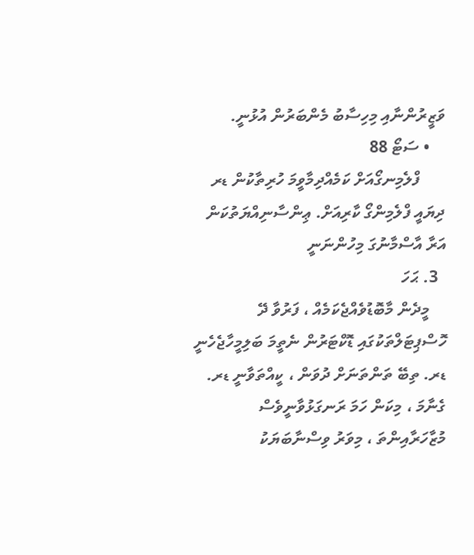ވަޒީރުންނާއި މިހިސާބު މެންބަރުން އުޅުނީ.
    • ސަޓޯ 88
      ފްލެމިނގޯއަށް ކަމެއްދިމާވީމަ ހުރިތާކުން ޑރ ދިޔައީ ފްލެމިންގޯ ކާރިއަށް. ޢިންސާނިއްޔަތުކަން އަރާ އާސްމާނުގަ މިހުންނަނީ
  3. ޙަހަ
    މީދެން މާބޮޑުވެއްޖެކަމެއް ، ފަރުވާ ދޭ ހޮސްޕިޓަލްތަކުގައި ޑޮކްޓަރުން ނެތީމަ ބަލިމީހާޖެހެނީ ޑރ. ތިބޭ ތަންތަނަށް ދުވަން ، ކީއްތަވާނީ ޑރ. ގެނާމަ ، މިކަން ހަމަ ރަނގަޅުވާނީވެސް މުޒާހަރާއިންތަ ، މިވަރު ވިސްނާބަޔަކު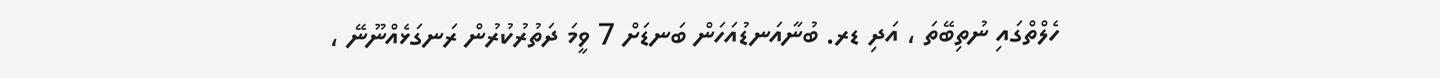ހެލްތްގައި ނުތިބޭތަ ، އަދި ޑރ. ބުނާއަނޑުއަހަން ބަނޑަށް 7 ވީމަ ދަތުރުކުރުން ރަނގަޅެއްނޫނޭ ،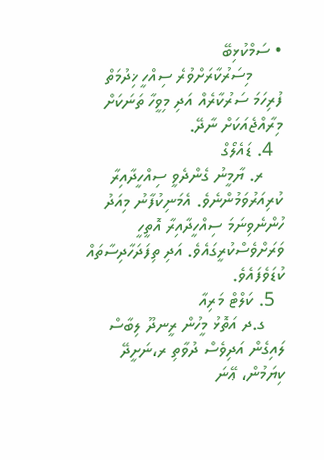• ސަމްކުޅިބޭ
      މިސަރުކާރަށްވުރެ ސިއްހީ ޚިދުމަތް ފުރިހަމަ ސަރުކާރެއް އަދި މިވީހާ ތަނަކަށް މިރާއްޖެއަކަށް ނާދޭ.
  4. ޑައެލޯގް
    ރ. ޔާމީނު ގެންދެވީ ސިއްހީދާއިރާ ކުރިއަރުވަމުންނެވެ. އެމަނިކުފާނު މިއަދު ހުންނެވިނަމަ ސިއްހީދާއިރާ އޮތީހީ ވަރަށްވެސްކުރީގައެވެ. އަދި ތިފަދަހާދިސާތައް ކުޑަވެފައެވެ.
  5. ކަލްޓް މަރިއާ
    ގ.ދ އަތޮޅު މީހުން ރީނދޫ ލިބާސް ލައިގެން އަދިވެސް ދުވާތި ރ،ނަށީދޭ ކިޔަމުން، ޢޭނަ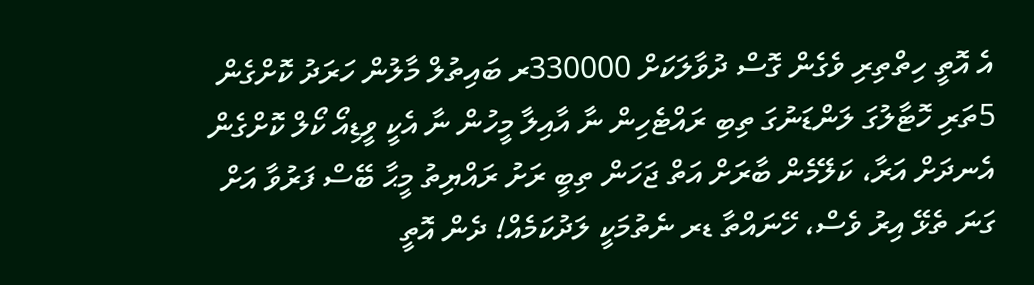އެ އޮތީ ހިތްތިރި ވެގެން ގޮސް ދުވާލަކަށް 330000ރ ބައިތުލް މާލުން ހަރަދު ކޮށްގެން 5ތަރި ހޮޓާލުގަ ލަންޑަނުގަ ތިބި ރައްޓެހިން ނާ އާއިލާ މީހުން ނާ އެކީ ވީޑިއޯ ކޯލް ކޮށްގެން އެނދަށް އަރާ، ކަލޭމެން ބާރަށް އަތް ޖަހަން ތިބީ ރަށު ރައްޔިތު މީޙާ ބޭސް ފަރުވާ އަށް ގަނަ ތެޅޭ އިރު ވެސް، ހޭނައްތާ ޑރ ނެތުމަކީ ލަދުކަމެއް! ދެން އޮތީ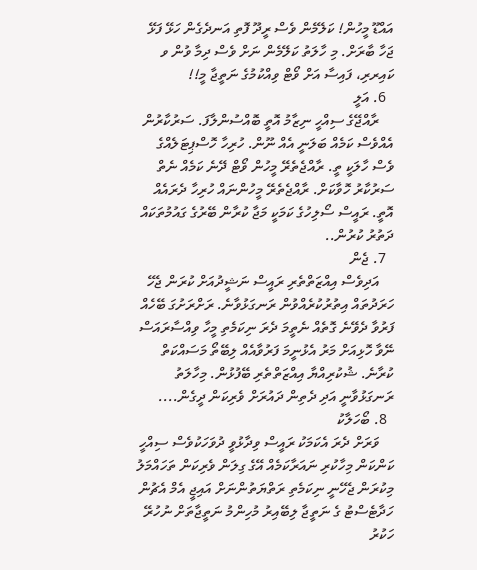އައްޑޫ މީހުން! ކަލޭމެން ވެސް ރީދޫ ފޮތި އަނދެގެން ހަޅޭ ފަޅޭ ޖަހާ ބާރަށް. މި ހާލަތު ކަލޭމެން ނަށް ވެސް ދިމާ ވުން ވ ކައިރރި، ފައިސާ އަށް ވޯޓް ވިއްކުމުގެ ނަތީޖާ މީ!!
  6. އަލީ
    ރާއްޖޭގެ ސިއްހީ ނިޒާމު އޮތީ ބޮއްސުންލާފަ. ސަރުކާރުން އެއްވެސް ކަމެއް ބަލަނީ އެއް ނޫން. ހުރިހާ ހޮސްޕިޓަލެއްގެ ވެސް ހާލަކީ ތީ. ރާއްޖެތެރޭ މީހުން ވޯޓް ދޭނެ ކަމެއް ނެތް ސަރުކާރު ހޮވާކަށް. ރާއްޖެތެރޭ މީހުންނައް ހުރިހާ ދެރައެއް އޮތީ. ރައީސް ސޯލިހުގެ ކަމަކީ މަޖާ ކުރާން ބޭރުގެ ގައުމުތަކައް ދަތުރު ކުރުން..
  7. ޖެން
    އަދިވެސް އިއްޒަތްތެރި ރައީސް ނަޝީދުއަށް ކުރަން ޖެހޭ ހަރަދުތައް އިތުރުކުރެއްވުން ރަނގަޅުވާނެ. ރަށްރަށުގަ ބޭހެއް ފަރުވާ ދެވޭނެ ގޮތެއް ނެތީމަ ދެރަ ނިކަމެތި މީހާ ވިއްސާރައަސް ނޭވާ ހޮޅިއަށް މަރު އެޅުނީމަ ފަރުވާއެއް ލިބޭތޯ މަސައްކަތް ކުރާނެ. ޝުކުރިއްޔާ އިއްޒަތްތެރި ބޭފުޅުން. މިހާލަތު ރަނގަޅުވާނީ އަދި ދެތިން ދައުރަށް ވެރިކަން ދީގެން....
  8. ބޯހަލާކު
    ވަރަށް ދެރަ އެކަމަކު ރައީސް ވިދާޅުވީ ދުވަހަކުވެސް ސިއްހީ ކަންކަން މިހާކުރި ނައަރާކަމެއް އޭގެ ގިލަން ވެރިކަން ތަހައްމަލު މިކުރަން ޖެހޭނީ ނިކަމެތި ރަތްޔަތުންނަށް އައިޖީ އެމް އެޗުން ހަދާޓެސްޓު ގެ ނަތީޖާ ލިބޭއިރު މުހިންމު ނަތީޖާތަށް ނުހުރޭ ހަކުރު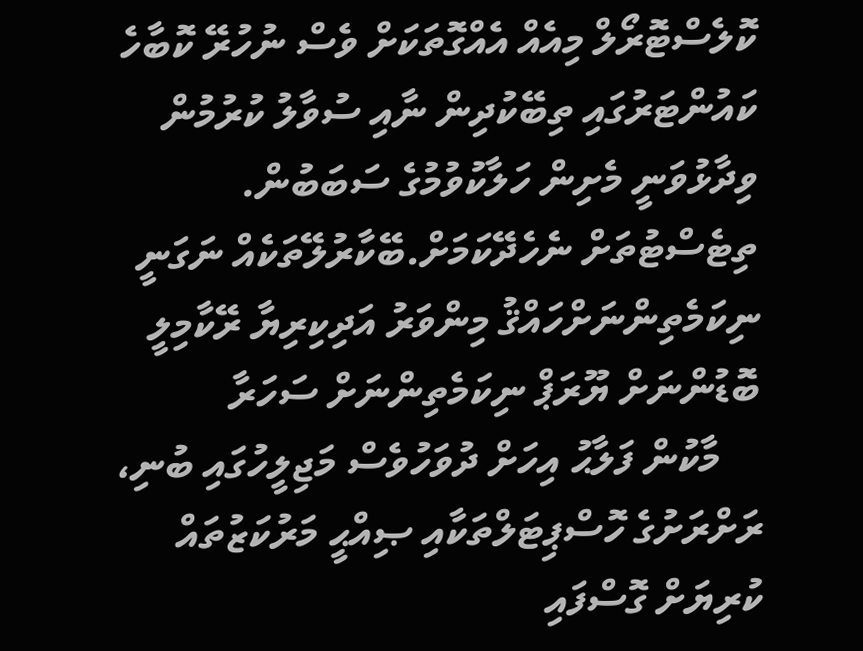ކޮލެސްޓޮރޯލް މިއެއް އެއްގޮތަކަށް ވެސް ނުހުރޭ ކޮބާހެ ކައުންޓަރުގައި ތިބޭކުދިން ނާއި ސުވާލު ކުރުމުން ވިދާޅުވަނީ މެށިން ހަލާކުވުމުގެ ސަބަބުން. ތިޓެސްޓުތަށް ނެހެދޭކަމަށް.ބޭކާރުލޭތަކެއް ނަގަނީ ނިކަމެތިންނަށްހައްޤު މިންވަރު އަދިކިރިޔާ ރޭކާމިލީ ބޮޑުންނަށް ޔޫރަޕް ނިކަމެތިންނަށް ސަހަރާ
    މާކުން ފަލާޙު އިހަށް ދުވަހުވެސް މަޖިލީހުގައި ބުނި، ރަށްރަށުގެ ހޮސްޕިޓަލްތަކާއި ޞިއްޙީ މަރުކަޒުތައް ކުރިޔަށް ގޮސްފައި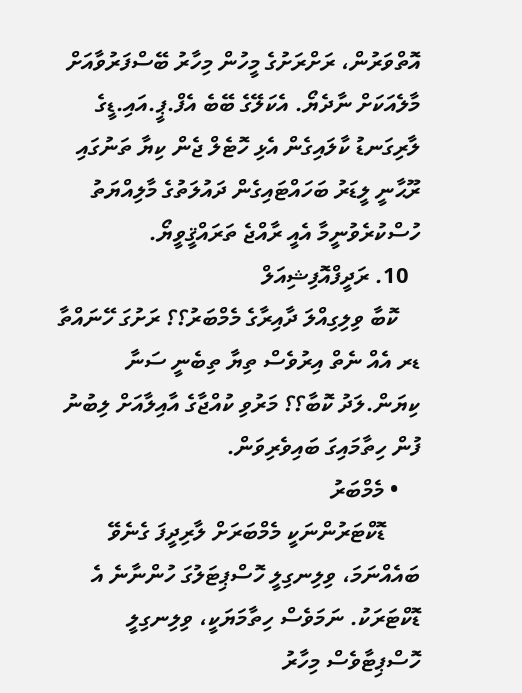އޮތްވަރުން، ރަށްރަށުގެ މީހުން މިހާރު ބޭސްފަރުވާއަށް މާލެއަކަށް ނާދެޔޯ. އެކަލޭގެ ބޭބެ އެފް.ޕީ.އައި.ޑީގެ ލާރިގަނޑު ކާލައިގެން އެޅި ހޮޓެލް ޖެން ކިޔާ ތަނުގައި ރޫޙާނީ ލީޑަރު ބަހައްޓައިގެން ދައުލަތުގެ މާލިއްޔަތު ހުސްކުރެވުނީމާ އެއީ ރާއްޖެ ތަރައްޤީވީޔޯ.
  10. ރަދީފްއޮފިޝިއަލް
    ކޮބާ ވިލިގިއްލަ ދާއިރާގެ މެމްބަރު؟؟ ރަށުގަ ހޭނައްތާ ޑރ އެއް ނެތް އިރުވެސް ތިޔާ ތިބެނީ ސަނާ ކިޔަން.ލަދު ކޮބާ؟؟ މަރުވި ކުއްޖާގެ އާއިލާއަށް ލިބުނު ފުން ހިތާމައިގަ ބައިވެރިވަން.
    • މެމްބަރު
      ޑޮކްޓަރުންނަކީ މެމްބަރަށް ލާރިދީފަ ގެނެވޭ ބައެއްނަމަ، ވިލިނގިލީ ހޮސްޕިޓަލުގަ ހުންނާނެ އެ ޑޮކްޓަރަކު. ނަމަވެސް ހިތާމަޔަކީ، ވިލިނގިލީ ހޮސްޕިޓާވެސް މިހާރު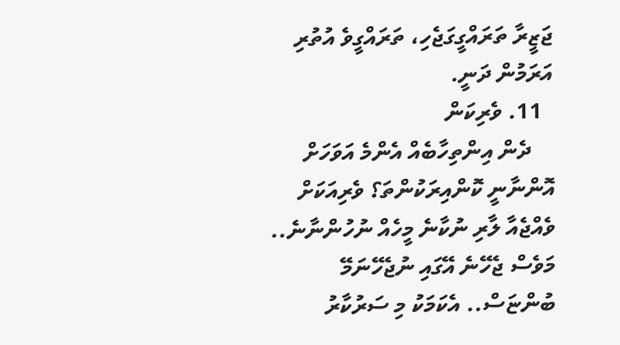ޖަޒީރާ ތަރައްގީގަޖެހި، ތަރައްގީވެ އުތުރި އަރަމުން ދަނީ.
  11. ވެރިކަން
    ދެން އިންތިހާބެއް އެންމެ އަވަހަށް އޮންނާނީ ކޮންއިރަކުންތަ؟ ވެރިއަކަށް ވެއްޖެއާ ލާރި ނުކާނެ މީހެއް ނުހުންނާނެ.. މަވެސް ޖެހޭނެ އޭގައި ނުޖެހޭނަމޭ ބުންޏަސް.. އެކަމަކު މި ސަރުކާރު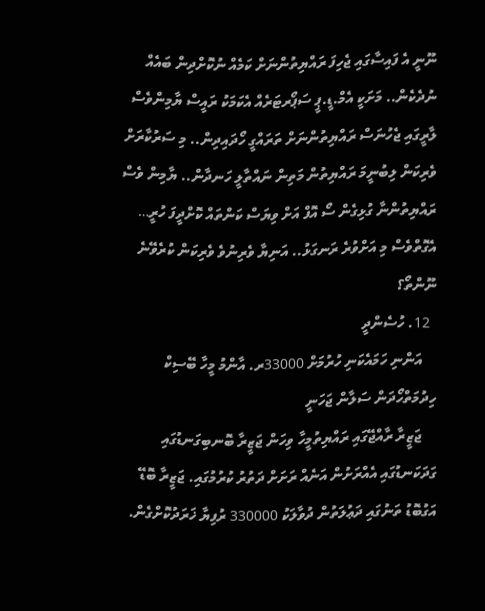ނޫނީ އެ ފައިސާގައި ޖެހިފަ ރައްޔިތުންނަށް ކަމެއް ނުކޮށްދިން ބައެއް ނުދެކެން.. މަށަކީ އެމް.ޑީ.ޕީ ސަޕޯރޓަރެއް އެކަމަކު ރައީސް ޔާމިންވެސް ލާރީގައި ޖެހުނަސް ރައްޔިތުންނަށް ތަރައްގީ ހޯދައިދިން.. މި ސަރުކާރަށް ވެރިކަން ލިބުނީމަ ރައްޔިތުން މަތިން ނައްތާލީ ހަނދާން.. ޔާމިން ވެސް ރައްޔިތުންނާ ގުޅިގެން ސޯ އޮފް އަށް ވިޔަސް ކަންތައް ކޮށްދީފަ ހުރީ… އެގޮތްވެސް މި އަށްވުރެ ރަނގަޅު.. އަނިޔާ ވެރިނުވެ ވެރިކަން ކުރެވޭނެ ނޫންތޯ؟
  12. ހުސެންދީ
    އަންނި ހަމައެކަނި ހުރުމަށް 33000ރ. އާންމު މީހާ ބޭސިކް ހިދުމަތްހޯދަން ސަލާން ޖަހަނީ
    ޖަޒީރާ ރާއްޖޭގައި ރައްޔިތުމީހާ ވިހަން ޖަޒީރާ ބޮނބިގަނޑުގައި ގަދަކަނޑުގައި އެއްރަށުން އަނެއް ރަށަށް ދަތުރު ކުރުމުގައި. ޖަޒީރާ ބޮޑޭ އަގުބޮޑު ތަނުގައި ދަޢުލަތުން ދުވާލަކު 330000 ރުފިޔާ ޚަރަދުކޮށްގެން.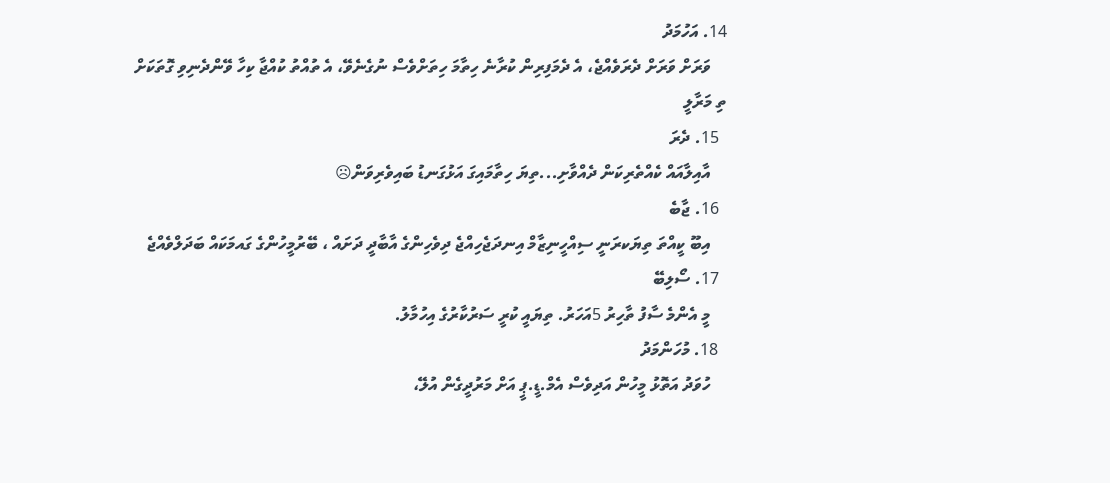14. އަހުމަދު
    ވަރަށް ވަރަށް ދެރަވެއްޖެ، އެ ދެމަފިރިން ކުރާނެ ހިތާމަ ހިތަށްވެސް ނުގެނެވޭ، އެ ތުއްތު ކުއްޖާ ކިހާ ވޭންދެނިވި ގޮތަކަށް ތި މަރާލީ
  15. ދެރަ
    އާއިލާއައް ކެއްތެރިކަން ދެއްވާށި...ތިޔަ ހިތާމައިގަ އަޅުގަނޑު ބައިވެރިވަން☹
  16. ޖާބެ
    އިބޫ ކީއްތަ ތިޔަކރަނީ ސިއްހީނިޒާމް އިނދަޖެހިއްޖެ ދިވެހިންގެ އާބާދީ ދަށައް ، ބޭރުމީހުންގެ ގައމަކައް ބަދަލްވެއްޖެ
  17. ސޯލިބޭ
    މީ އެންމެ ސާފު ތާހިރު 5އަހަރު. ތިޔައީ ކުރީ ސަރުކާރުގެ އިހުމާލު.
  18. މުހަންމަދު
    ހުވަދު އަތޮޅު މީހުން އަދިވެސް އެމް.ޑީ.ޕީ އަށް މަރުދީގެން އުލޭ،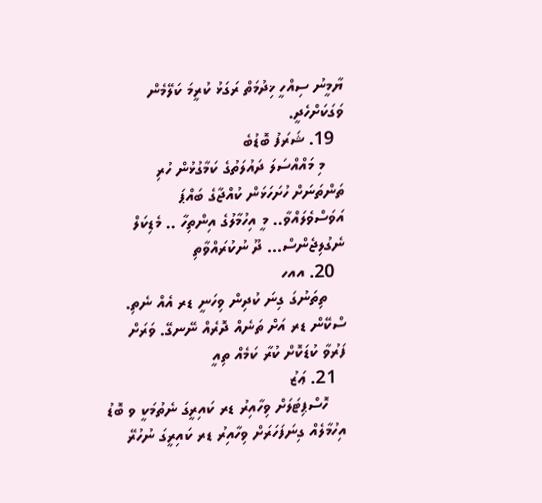ޔާމީނު ސިއްހީ ޚިދުމަތް ރަގަޅު ކުރީމަ ކަލޭމެން ވަގަކަށްހެދީ.
  19. ޝަރަފު ބޮޑުބެ
    މި މައްއްސަލަ ދައުލަތުގެ ކަމާގުޅުން ހުރި ތަންތަނަށް ހުށަހަޅަން ކުއްޖާގެ ބައްޕަ އަވަސްވެލައްވާ.. މީ އިހުމާލުގެ އިންތިހާ .. މެޑިކަލް ނެގުލިޖެންސް... ދޫ ނުކުރައްވާތި
  20. އއހ
    ތިތަނުގަ ގިނަ ކުދިން ވިހަނީ ޑރ އެއް ނެތި. ސްކޭން ޑރ އަށް ތަނެއް ދޮރެއް ނޭނގޭ. ވަރަށް ފަރުވާ ކުޑަކޮށް ކުރާ ކަމެއް ތިއީ
  21. ޢަޒު
    ހޮސްޕިޓަލަށް ވިހާއިރު ޑރ ކައިރީގަ ނެތުމަކީ ވ ބޮޑު އިހުމާލެއް ގިނަފަހަރަށް ވިހާއިރު ޑރ ކައިރީގަ ނުހުރޭ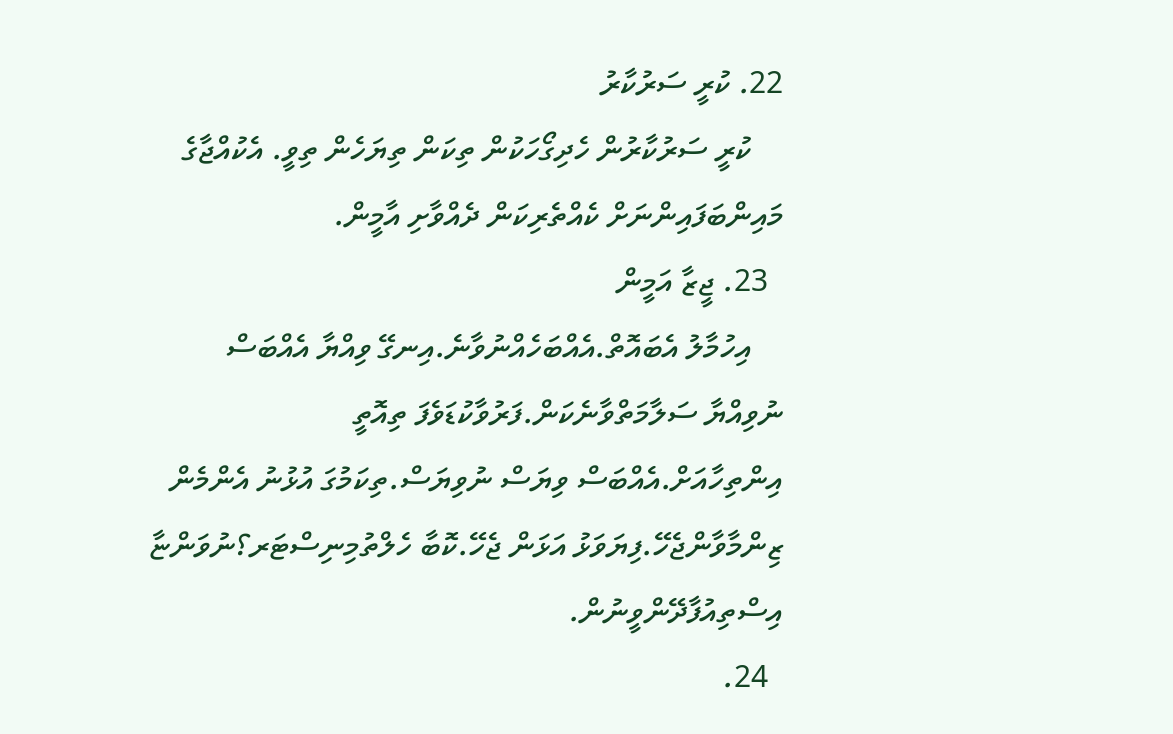22. ކުރީ ސަރުކާރު
    ކުރީ ސަރުކާރުން ހެދިގޯހަކުން ތިކަން ތިޔަހެން ތިވީ. އެކުއްޖާގެ މައިންބަފައިންނަށް ކެއްތެރިކަން ދެއްވާށި އާމީން.
  23. ޖީޒާ އަމީން
    އިހުމާލު އެބައޮތް.އެއްބަހެއްނުވާނެ.އިނގޭ ވިއްޔާ އެއްބަސް ނުވިއްޔާ ސަލާމަތްވާނެކަން.ފަރުވާކުޑަވެފަ ތިއޮތީ އިންތިހާއަށް.އެއްބަސް ވިޔަސް ނުވިޔަސް.ތިކަމުގަ އުޅުނު އެންމެން ޒިންމާވާންޖެހޭ.ފިޔަވަޅު އަޅަން ޖެހޭ.ކޮބާ ހެލްތުމިނިސްޓަރ؟ނުވަންޏާ އިސްތިއުފާދޭންވީނުން.
  24.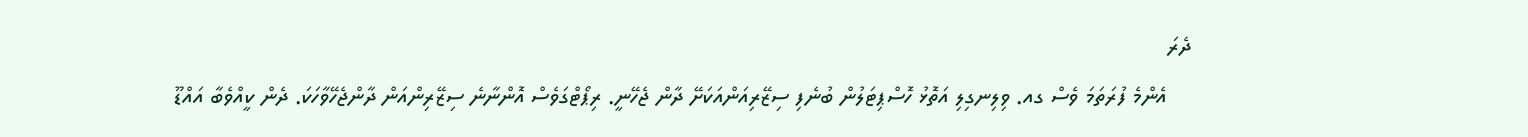ދެރަ
    އެންމެ ފުރަތަމަ ވެސް ގއ. ވިލިނގިލި އަތޮޅު ހޮސްޕިޓަލުން ބުނެފި ސިޒޭރިއަންއަކަށޭ ދާން ޖެހޭނީ. ރިޕޯޓްގަވެސް އޮންނާނެ ސިޒޭރިންއަން ދާންޖެހޭވާހަކަ. ދެން ކީއްވެބާ އައްޑޫ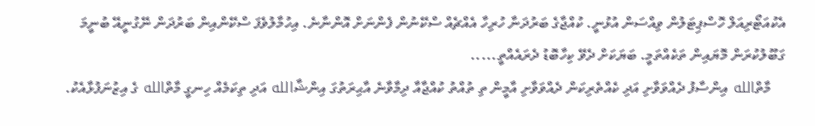އެކުއަޓޯރިއަލް ހޮސްޕިޓަލުން ވިއްސަން އުޅުނީ. ކުއްޖާގެ ބަރުދަނާ ހުރިހާ އެއްޗެއް ސްކޭނުން ފެންނަށް އޮންނާނެ. އިހުމާލުވެފަ ސްކޭންއިން ބަރުދަން ނޭގުނީއޭ ބުނީމަ ގަބޫލުކުރަން މޮޔައިން ތަކެއްތަމީ. ބަޔަކަށް ދެވޭ ކިހާބޮޑު ދެރައެއްތީ.....
    މާތްالله އިންސާފު ދެއްވަވާށި އަދި ކެއްތެރިކަން ދެއްވަވާށި އާމީން ތި ތުއްތު ކުއްޖާއާ ދިމާވާނެ އާޙިރަތުގަ އިންޝާالله އަދި ތިކަމެއް ހިނގީ މާތްالله ގެ އިޒުނަފުޅާއެކު.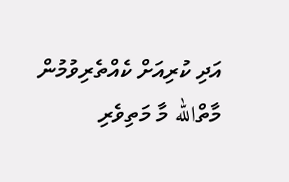އަދި ކުރިއަށް ކެއްތެރިވުމުން މާތްالله މާ މަތިވެރި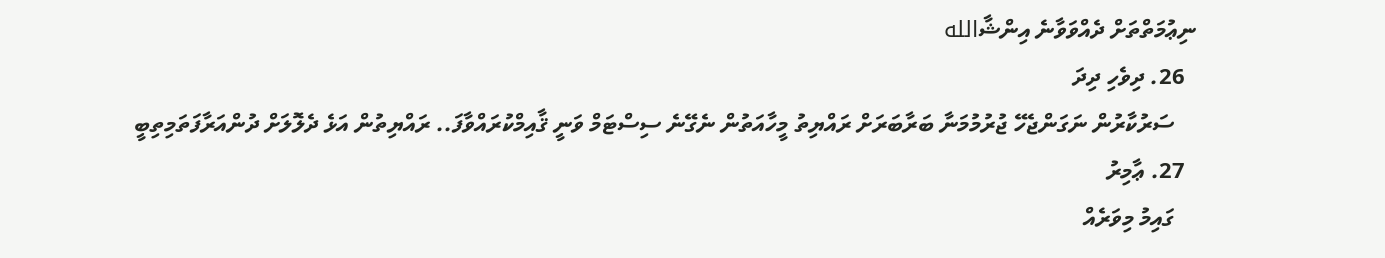ނިޢުމަތްތަށް ދެއްވަވާނެ އިންޝާالله
  26. ދިވެހި ދިދަ
    ސަރުކާރުން ނަގަންޖެހޭ ޖުރުމުމަނާ ބަރާބަރަށް ރައްޔިތު މީހާއަތުން ނެގޭނެ ސިސްޓަމް ވަނީ ޤާއިމްކުރައްވާފަ.. ރައްޔިތުން އަޅެ ދެލޮލަށް ދުންއަރާފަތަމިތިބީ
  27. ޢާމިރު
    ގައިމު މިވަރެއް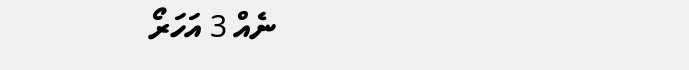ނެއް 3 އަހަރޯ